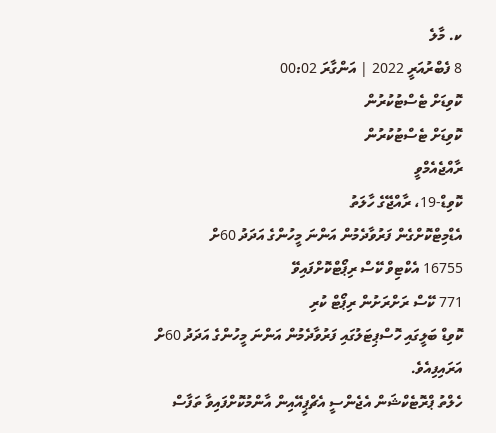ކ. މާލެ
8 ފެބްރުއަރީ 2022 | އަންގާރަ 00:02
ކޮވިޑަށް ޓެސްޓުކުރުން
ކޮވިޑަށް ޓެސްޓުކުރުން
ރާއްޖެއެމްވީ
ކޮވިޑް-19، ރާއްޖޭގެ ހާލަތު
އެޑްމިޓްކޮށްގެން ފަރުވާދެމުން އަންނަ މީހުންގެ އަދަދު 60ށް
16755 އެކްޓިވް ކޭސް ރިޕޯޓްކޮށްފައިވޭ
771 ކޭސް ރަށްރަށުން ރިޕޯޓް ކުރި
ކޮވިޑް ބަލީގައި ހޮސްޕިޓަލުގައި ފަރުވާދެމުން އަންނަ މީހުންގެ އަދަދު 60ށް އަރައިފިއެވެ.
ހެލްތު ޕްރޮޓެކްޝަން އެޖެންސީ އެޗްޕީއޭއިން އާންމުކޮށްފައިވާ ތަފާސް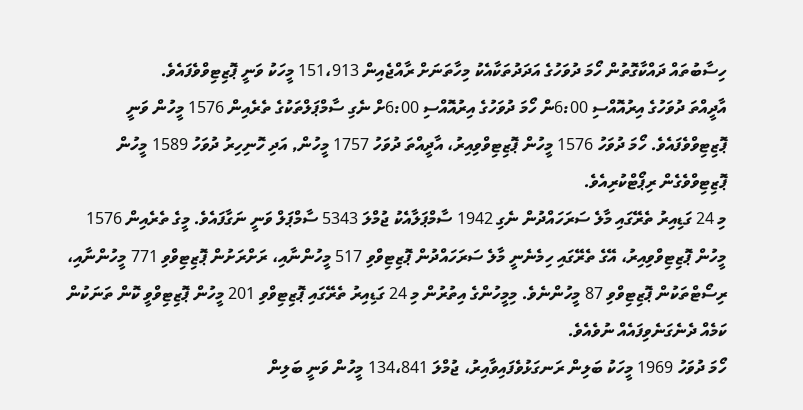ހިސާބުތައް ދައްކާގޮތުން ހޯމަ ދުވަހުގެ އަދަދުތަކާއެކު މިހާތަނަށް ރާއްޖެއިން 151،913 މީހަކު ވަނީ ޕޮޒިޓިވްވެފައެވެ.
އާދީއްތަ ދުވަހުގެ އިރުއޮއްސި 6:00ން ހޯމަ ދުވަހުގެ އިރުއޮއްސި 6:00ށް ނެގި ސާމްޕަލްތަކުގެ ތެރެއިން 1576 މީހުން ވަނީ ޕޮޒިޓިވްވެފައެވެ. ހޯމަ ދުވަހު 1576 މީހުން ޕޮޒިޓިވްވިއިރު، އާދީއްތަ ދުވަހު 1757 މީހުން, އަދި ހޮނިހިރު ދުވަހު 1589 މީހުން ޕޮޒިޓިވްވެގެން ރިޕޯޓްކުރިއެވެ.
މި 24 ގަޑިއިރު ތެރޭގައި މާލެ ސަރަހައްދުން ނެގި 1942 ސާމްޕަލާއެކު ޖުމްލަ 5343 ސާމްޕަލް ވަނީ ނަގާފައެވެ. މީގެ ތެރެއިން 1576 މީހުން ޕޮޒިޓިވްވިއިރު، އޭގެ ތެރޭގައި ހިމެނެނީ މާލެ ސަރަހައްދުން ޕޮޒިޓިވްވި 517 މީހުންނާއި، ރަށްރަށުން ޕޮޒިޓިވްވި 771 މީހުންނާއި، ރިސޯޓްތަކުން ޕޮޒިޓިވްވި 87 މީހުންނެވެ. މިމީހުންގެ އިތުރުން މި 24 ގަޑިއިރު ތެރޭގައި ޕޮޒިޓިވްވި 201 މީހުން ޕޮޒިޓިވްވީ ކޮން ތަނަކުން ކަމެއް ދެނެގަނެވިފައެއް ނުވެއެވެ.
ހޯމަ ދުވަހު 1969 މީހަކު ބަލިން ރަނގަޅުވެފައިވާއިރު، ޖުމްލަ 134،841 މީހުން ވަނީ ބަލިން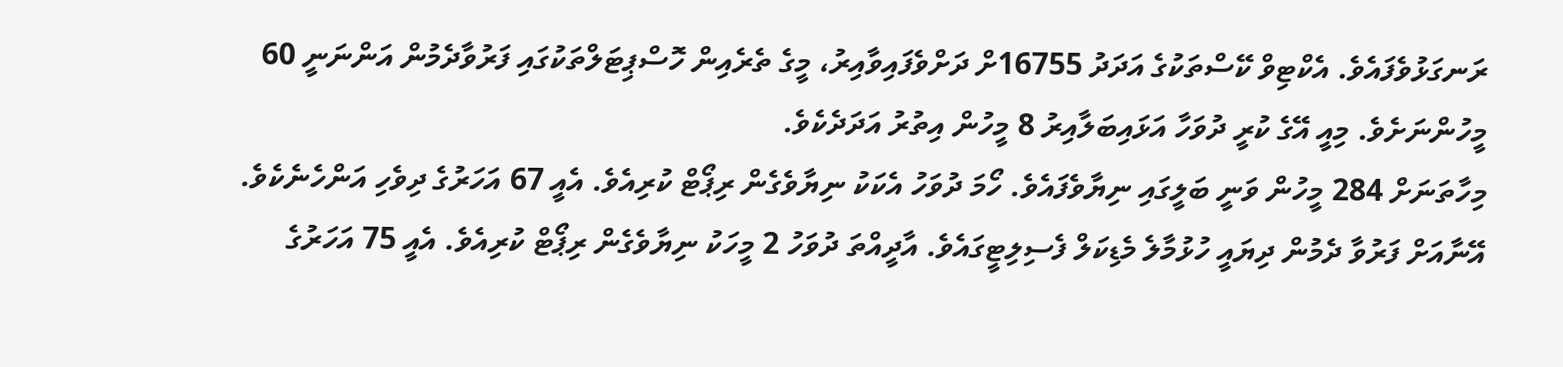ރަނގަޅުވެފައެވެ. އެކްޓިވް ކޭސްތަކުގެ އަދަދު 16755ށް ދަށްވެފައިވާއިރު، މީގެ ތެރެއިން ހޮސްޕިޓަލްތަކުގައި ފަރުވާދެމުން އަންނަނީ 60 މީހުންނަށެވެ. މިއީ އޭގެ ކުރީ ދުވަހާ އަޅައިބަލާއިރު 8 މީހުން އިތުރު އަދަދެކެވެ.
މިހާތަނަށް 284 މީހުން ވަނީ ބަލީގައި ނިޔާވެފައެވެ. ހޯމަ ދުވަހު އެކަކު ނިޔާވެގެން ރިޕޯޓް ކުރިއެވެ. އެއީ 67 އަހަރުގެ ދިވެހި އަންހެނެކެވެ. އޭނާއަށް ފަރުވާ ދެމުން ދިޔައީ ހުޅުމާލެ މެޑިކަލް ފެސިލިޓީގައެވެ. އާދީއްތަ ދުވަހު 2 މީހަކު ނިޔާވެގެން ރިޕޯޓް ކުރިއެވެ. އެއީ 75 އަހަރުގެ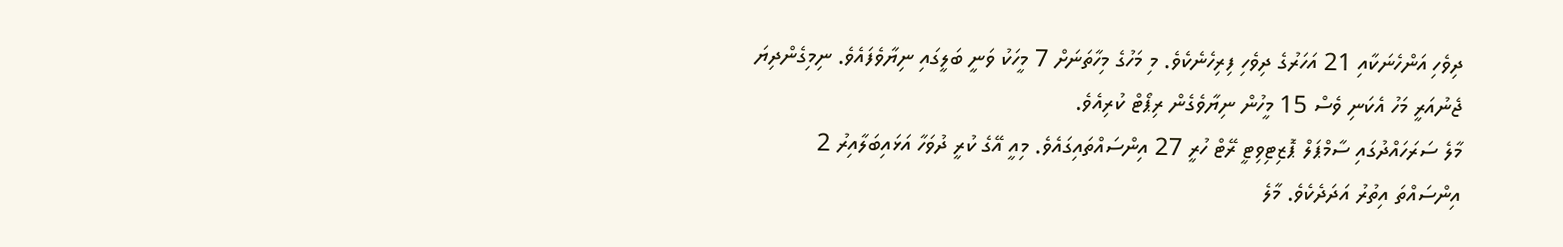ދިވެހި އަންހެނަކާއި 21 އަހަރުގެ ދިވެހި ފިރިހެނެކެވެ. މި މަހުގެ މިހާތަނަށް 7 މީހަކު ވަނީ ބަލީގައި ނިޔާވެފައެވެ. ނިމިގެންދިޔަ ޖެނުއަރީ މަހު އެކަނި ވެސް 15 މީހުން ނިޔާވެގެން ރިޕޯޓް ކުރިއެވެ.
މާލެ ސަރަހައްދުގައި ސާމްޕަލް ޕޮޒިޓިވިޓީ ރޭޓް ހުރީ 27 އިންސައްތައިގައެވެ. މިއީ އޭގެ ކުރީ ދުވަހާ އަޅައިބަލާއިރު 2 އިންސައްތަ އިތުރު އަދަދެކެވެ. މާލެ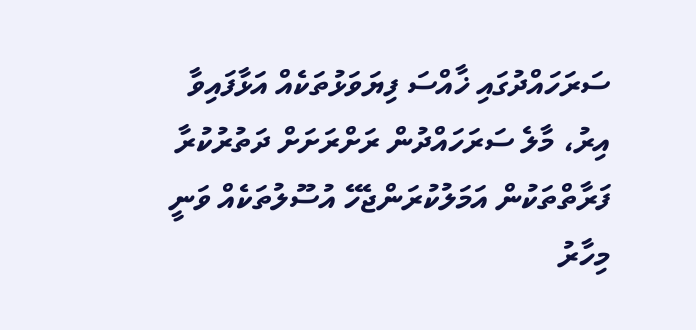ސަރަހައްދުގައި ޚާއްސަ ފިޔަވަޅުތަކެއް އަޅާފައިވާ އިރު، މާލެ ސަރަހައްދުން ރަށްރަށަށް ދަތުރުކުރާ ފަރާތްތަކުން އަމަލުކުރަންޖެހޭ އުސޫލުތަކެއް ވަނީ މިހާރު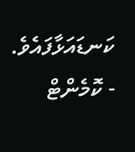ކަނޑައަޅާފައެވެ.
- ކޮމެންޓް